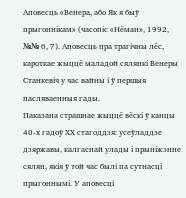Аповесць «Венера, або Як я быў прыгоннікам» (часопіс «Нёман», 1992, №№ 6, 7). Аповесць пра трагічны лёс, кароткае жыццё маладой сялянкі Венеры Станкевіч у час вайны і ў першыя пасляваенныя гады.
Паказана страшнае жыццё вёскі ў канцы 40-х гадоў ХХ стагоддзя: усеўладдзе дзяржавы, калгаснай улады і прыніжэнне сялян, якія ў той час былі па сутнасці прыгоннымі. У аповесці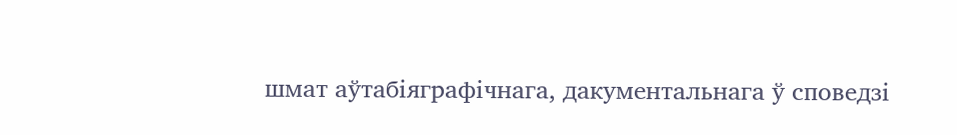шмат аўтабіяграфічнага, дакументальнага ў споведзі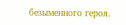безыменного героя.